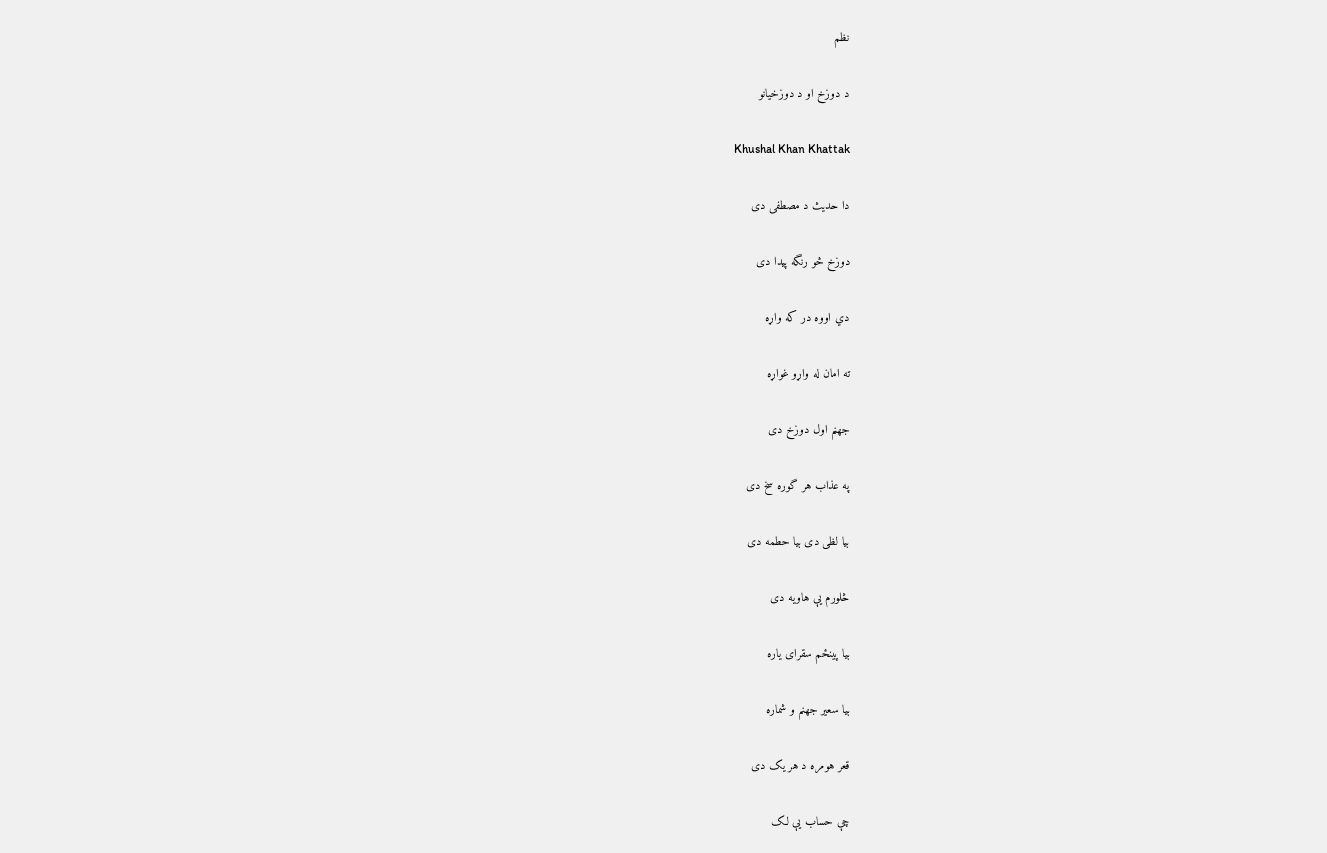نظم

د دوزخ او د دوزخيانو

Khushal Khan Khattak

دا حديث د مصطفی دی

دوزخ څو رنگه پيدا دی

دي اووه در که واړه

ته امان له واړو غواړه

جهنم اول دوزخ دی

په عذاب هر گوره سخ دی

بيا لظی دی بيا حطمه دی

څلورم يې هاويه دی

بيا پينځم سقرای ياره

بيا سعير جهنم و شماره

قعر هومره د هر يک دی

چې حساب يې لک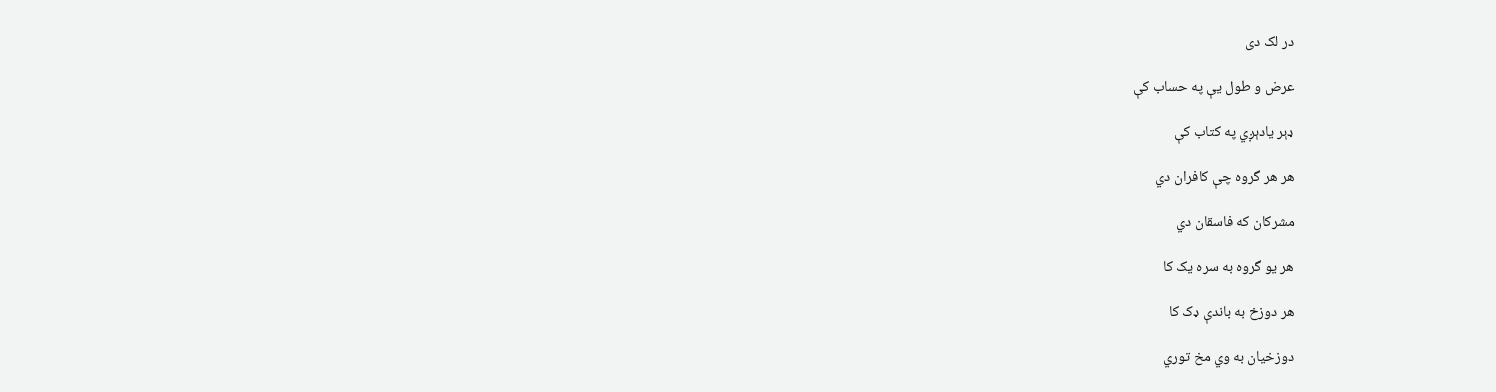در لک دی

عرض و طول يې په حساب کې

ډېر يادېږي په کتاب کې

هر هر گروه چې کافران دي

مشرکان که فاسقان دي

هر يو گروه به سره يک کا

هر دوزخ به باندې ډک کا

دوزخيان به وي مخ توري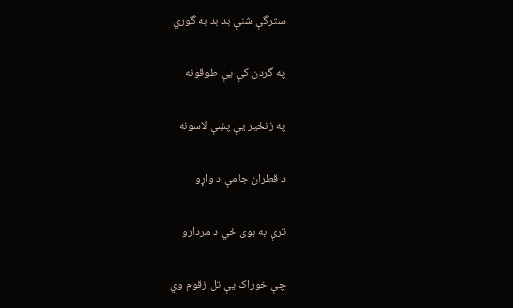سترگې شنې بد بد به گوري

په گردن کې يې طوقونه

په زنځير يې پښې لاسونه

د قطران جامې د واړو

ترې به بوی ځي د مردارو

چې خوراک يې تل زقوم وي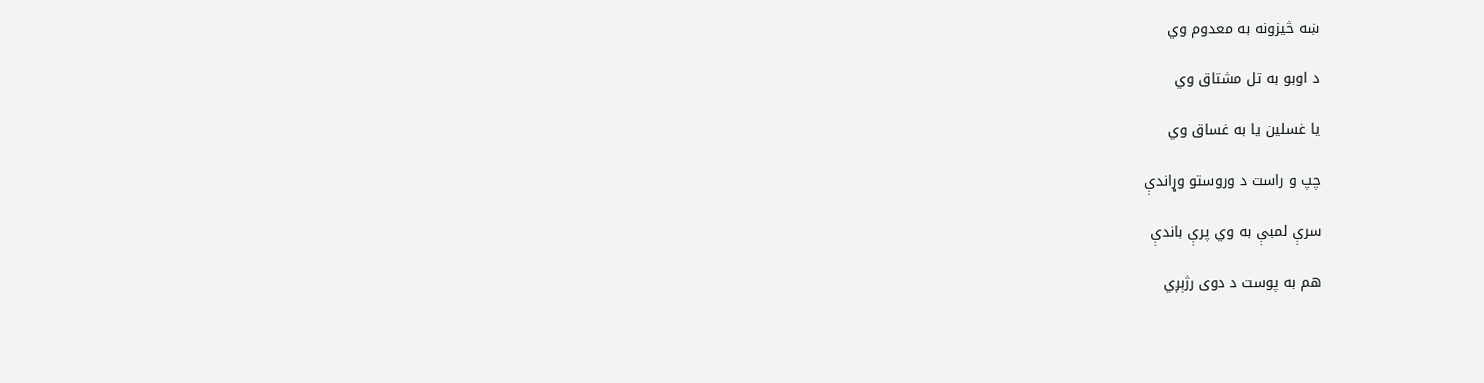ښه څيزونه به معدوم وي

د اوبو به تل مشتاق وي

يا غسلين يا به غساق وي

چپ و راست د وروستو وړاندې

سرې لمبې به وي پرې باندې

هم به پوست د دوی رژېږي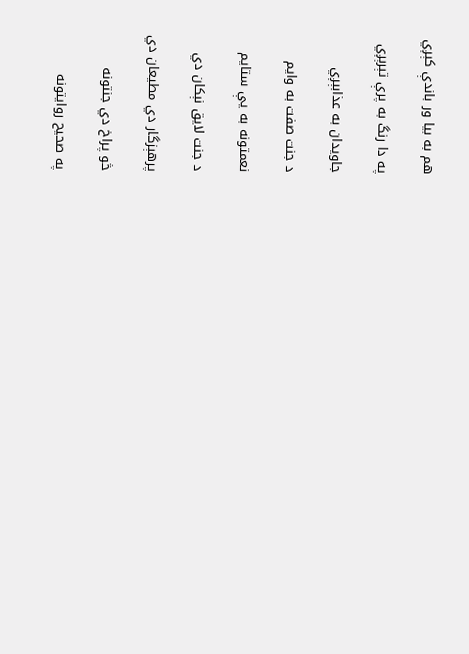هم به بيا ور باندې کېږي

په دا رنگ به پرې تېرېږي

جاويدان به عذابېږي

د جنت صفت به وايم

نعمتونه به يې ستايم

د جنت لايق نېکان دي

پرهېزگار دي مطيعان دي

څو پراخ دي جنتونه

په صحيح روايتونه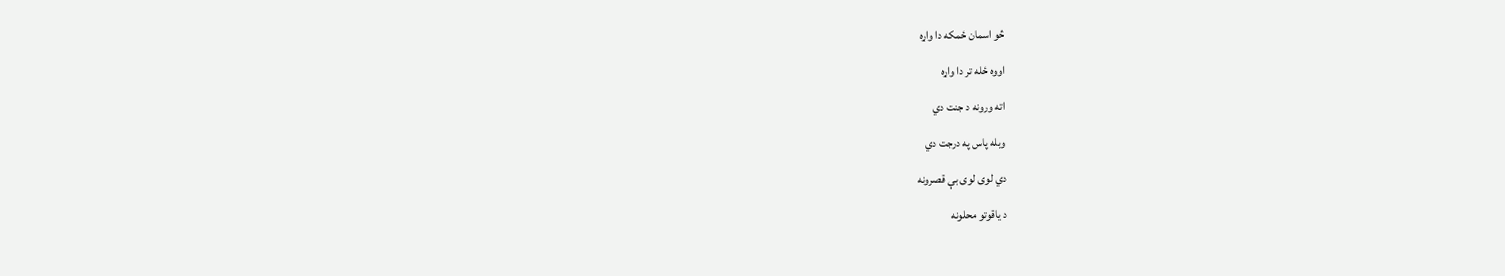څو اسمان ځمکه دا واړه

اووه ځله تر دا واړه

اته ورونه د جنت دي

وبله پاس په درجت دي

دي لوی لوی بې قصرونه

د ياقوتو محلونه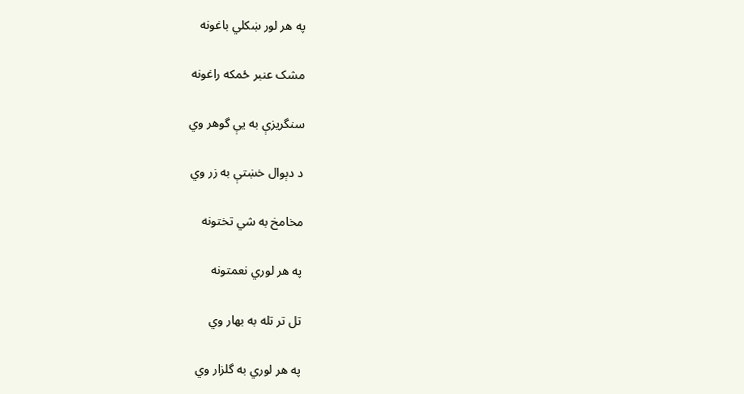په هر لور ښکلي باغونه

مشک عنبر ځمکه راغونه

سنگريزې به يې گوهر وي

د دېوال خښتې به زر وي

مخامخ به شي تختونه

په هر لوري نعمتونه

تل تر تله به بهار وي

په هر لوري به گلزار وي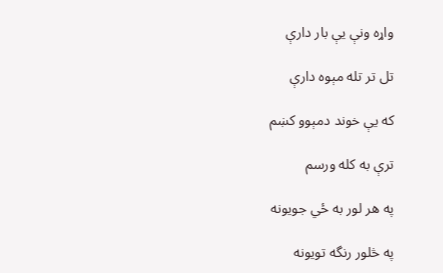واړه ونې يې بار دارې

تل تر تله مېوه دارې

که يې خوند دمېوو کښم

ترې به کله ورسم

په هر لور به ځي جويونه

په څلور رنگه تويونه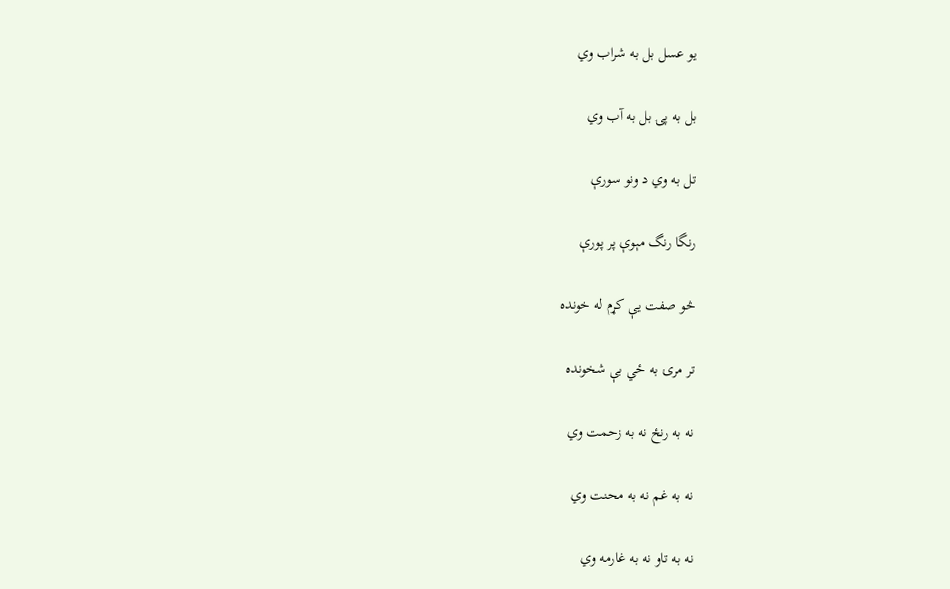يو عسل بل به شراب وي

بل به پۍ بل به آب وي

تل به وي د ونو سورې

رنگا رنگ مېوې پر پورې

څو صفت يې کړم له خونده

تر مرۍ به ځي بې شخونده

نه به رنځ نه به زحمت وي

نه به غم نه به محنت وي

نه به تاو نه به غارمه وي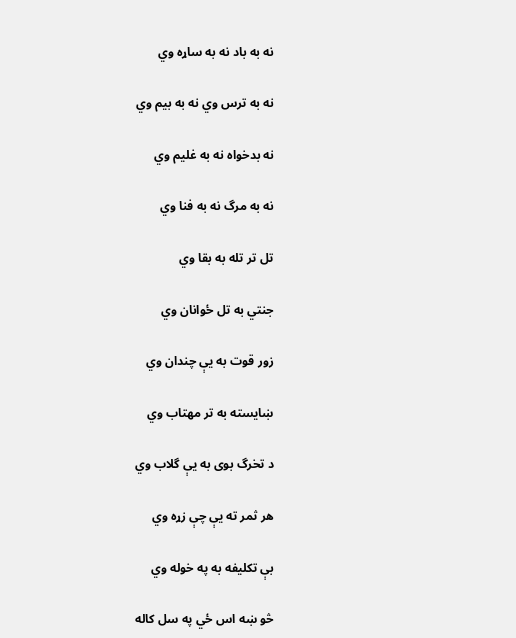نه به باد نه به ساړه وي

نه به ترس وي نه به بيم وي

نه بدخواه نه به غليم وي

نه به مرگ نه به فنا وي

تل تر تله به بقا وي

جنتي به تل ځوانان وي

زور قوت به يې چندان وي

ښايسته به تر مهتاب وي

د تخرگ بوی به يې گلاب وي

هر ثمر ته يې چې زړه وي

بې تکليفه به په خوله وي

څو ښه اس ځي په سل کاله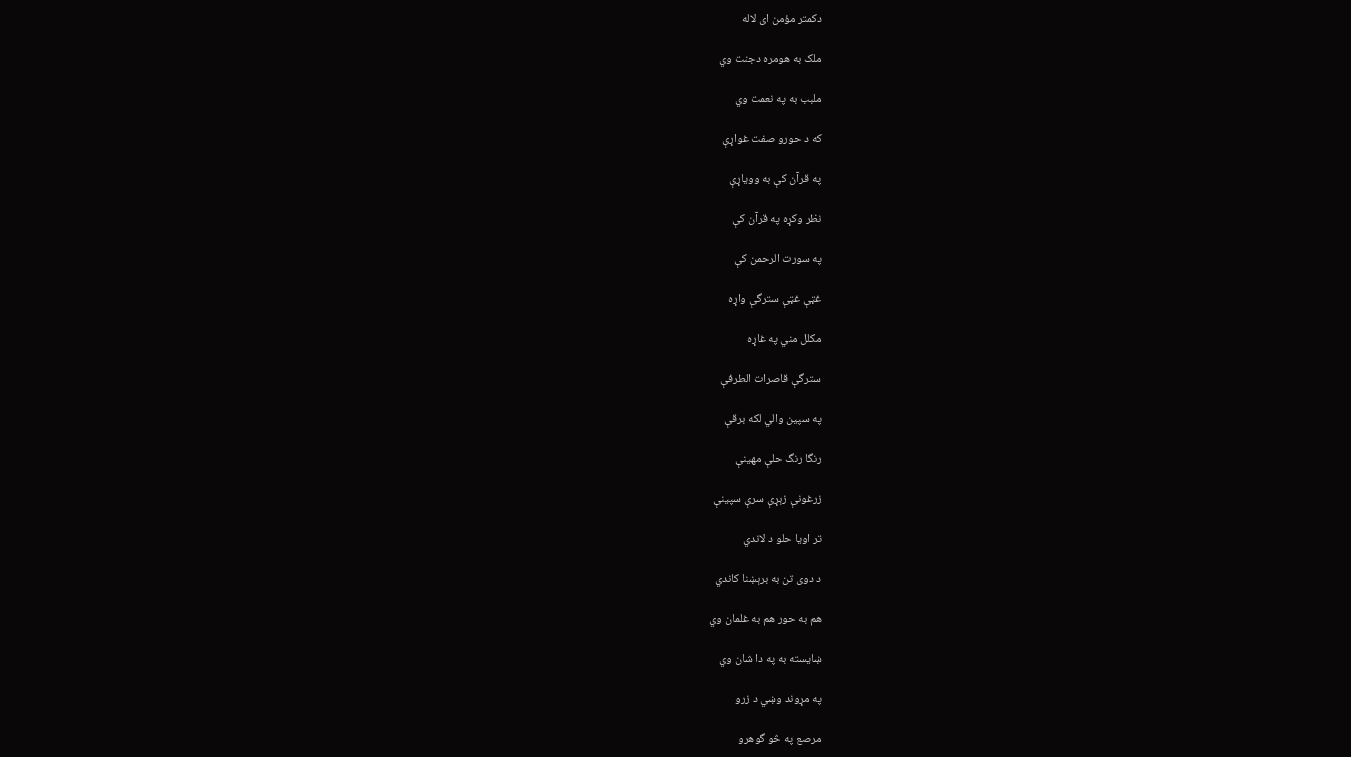دکمتر مؤمن ای لاله

ملک به هومره دجنت وي

ملبب به په نعمت وي

که د حورو صفت غواړې

په قرآن کې به ووياړې

نظر وکړه په قرآن کې

په سورت الرحمن کې

غټې غټې سترگې واړه

مکلل مني په غاړه

سترگې قاصرات الطرفې

په سپين والي لکه برقې

رنگا رنگ حلې مهينې

زرغونې زېړې سرې سپينې

تر اويا حلو د لاندي

د دوی تن به برېښنا کاندي

هم به حور هم به غلمان وي

ښايسته به په دا شان وي

په مړوند وښي د زرو

مرصع په څو گوهرو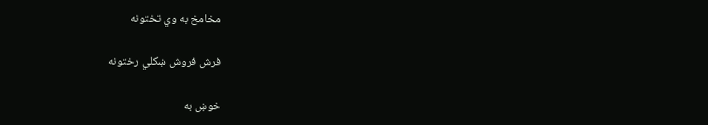مخامخ به وي تختونه

فرش فروش ښکلي رختونه

خوښ به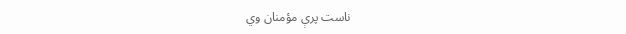ناست پرې مؤمنان وي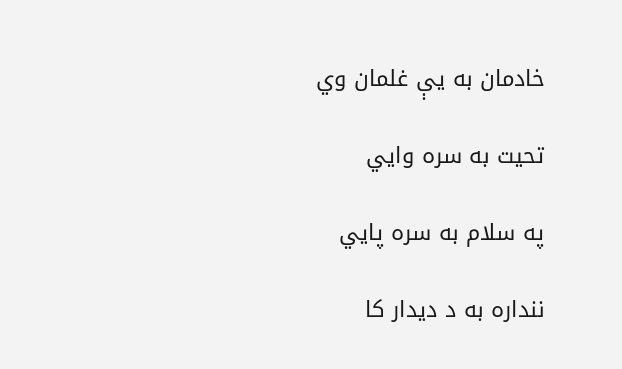خادمان به يې غلمان وي

تحيت به سره وايي

په سلام به سره پايي

ننداره به د ديدار کا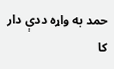حمد به واړه ددې دار کا